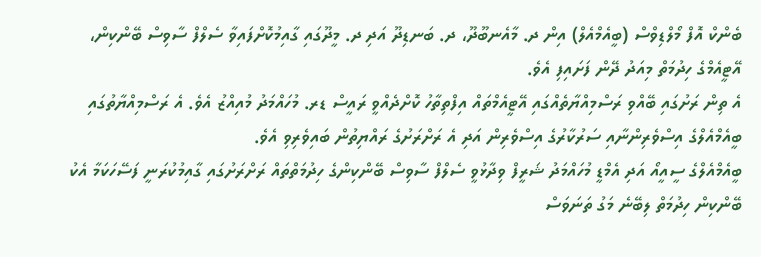ބެންކް އޮފް މޯލްޑިވްސް (ބީއެމްއެލް) އިން ދ. މާއެނބޫދޫ، ދ. ބަނޑިދޫ އަދި ދ. މީދޫގައި ގާއިމުކޮށްފައިވާ ސެލްފް ސާވިސް ބޭންކިން، އޭޓީއެމްގެ ހިދުމަތް މިއަދު ދޭން ފަށައިފި އެވެ.
އެ ތިން ރަށުގައި ބޭއްވި ރަސްމިއްޔާތެއްގައި އޭޓީއެމްތައް އިފްތިތާހު ކޮށްދެއްވީ ރައީސް ޑރ. މުހައްމަދު މުއިއްޒު އެވެ. އެ ރަސްމިއްޔާތުގައި ބީއެމްއެލްގެ އިސްވެރިންނާއި ސަރުކާރުގެ އިސްވެރިން އަދި އެ ރަށްރަށުގެ ރައްޔިތުން ބައިވެރިވި އެވެ.
ބީއެމްއެލްގެ ސީއީއޯ އަދި އެމްޑީ މުހައްމަދު ޝަރީފް ވިދާޅުވީ ސެލްފް ސާވިސް ބޭންކިންގެ ހިދުމަތްތައް ރަށްރަށުގައި ގާއިމުކުރަނީ ފަސޭހަކަމާ އެކު ބޭންކިން ހިދުމަތް ލިބޭނެ މަގު ތަނަވަސް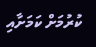ކުރުމަށް ކަމަށާއި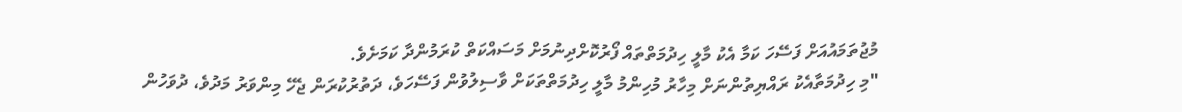މުޖުތަމައުއަށް ފަސޭހަ ކަމާ އެކު މާލީ ހިދުމަތްތައް ފޯރުކޮށްދިނުމަށް މަސައްކަތް ކުރަމުންދާ ކަމަށެވެ.
"މި ހިދުމަތާއެކު ރައްޔިތުންނަށް މިހާރު މުހިންމު މާލީ ހިދުމަތްތަކަށް ވާސިލުވުން ފަސޭހަވެ، ދަތުރުކުރަން ޖެހޭ މިންވަރު މަދުވެ، ދުވަހުން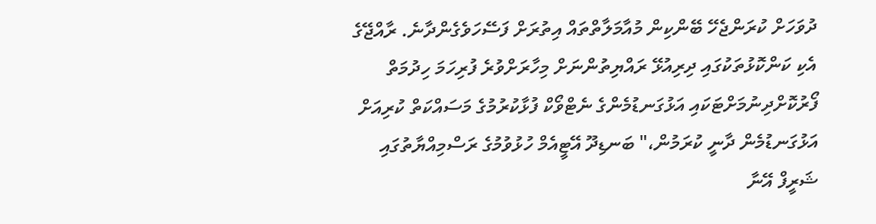ދުވަހަށް ކުރަންޖެހޭ ބޭންކިން މުއާމަލާތްތައް އިތުރަށް ފަސޭހަވެގެންދާނެ. ރާއްޖޭގެ އެކި ކަންކޮޅުތަކުގައި ދިރިއުޅޭ ރައްޔިތުންނަށް މިހާރަށްވުރެ ފުރިހަމަ ހިދުމަތް ފޯރުކޮށްދިނުމަށްޓަކައި އަޅުގަނޑުމެންގެ ނެޓްވޯކް ފުޅާކުރުމުގެ މަސައްކަތް ކުރިއަށް އަޅުގަނޑުމެން ދާނީ ކުރަމުން،" ބަނޑިދޫ އޭޓީއެމް ހުޅުވުމުގެ ރަސްމިއްޔާތުގައި ޝަރީފް އޭނާ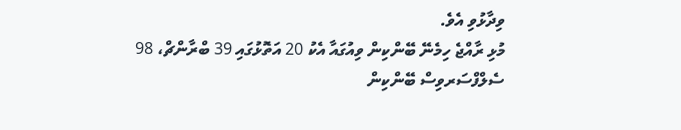ވިދާޅުވި އެވެ.
މުޅި ރާއްޖެ ހިމެނޭ ބޭންކިން ވިއުގައާ އެކު 20 އަތޮޅުގައި 39 ބްރާންޗް، 98 ސެލްފްސަރވިސް ބޭންކިން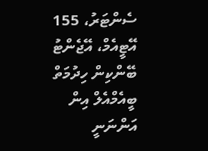ސެންޓަރު، 155 އޭޓީއެމް، އޭޖެންޓު ބޭންކިން ހިދުމަތް ބީއެމްއެލް އިން އަންނަނީ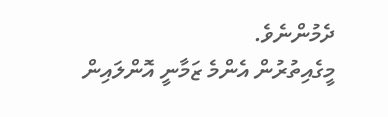ދެމުންނެވެ.
މީގެއިތުރުން އެންމެ ޒަމާނީ އޮންލައިން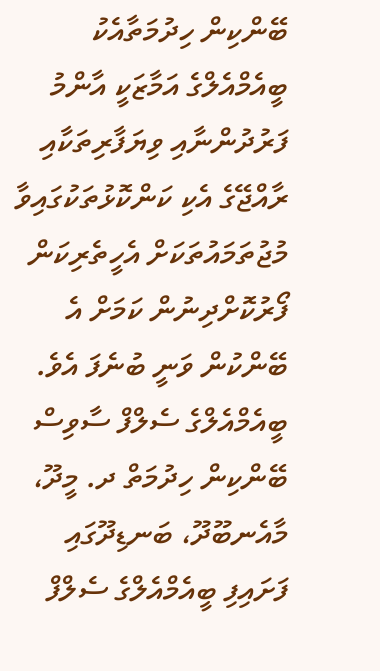ބޭންކިން ހިދުމަތާއެކު ބީއެމްއެލްގެ އަމާޒަކީ އާންމު ފަރުދުންނާއި ވިޔަފާރިތަކާއި ރާއްޖޭގެ އެކި ކަންކޮޅުތަކުގައިވާ މުޖުތަމައުތަކަށް އެހީތެރިކަން ފޯރުކޮށްދިނުން ކަމަށް އެ ބޭންކުން ވަނީ ބުނެފަ އެވެ.
ބީއެމްއެލްގެ ސެލްފް ސާވިސް ބޭންކިން ހިދުމަތް ދ. މީދޫ، މާއެނބޫދޫ، ބަނޑިދޫގައި ފަށައިފި ބީއެމްއެލްގެ ސެލްފް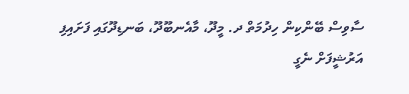ސާވިސް ބޭންކިން ހިދުމަތް ދ. މީދޫ، މާއެނބޫދޫ، ބަނޑިދޫގައި ފަށައިފި
އަރުޝީފަށް ނެގީ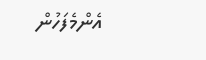އެންމެފަހުން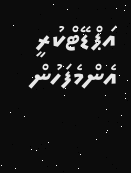އަޕްޑޭޓްކުރީ
އެންމެފަހުން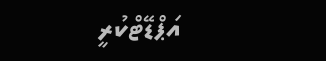އަޕްޑޭޓްކުރީ